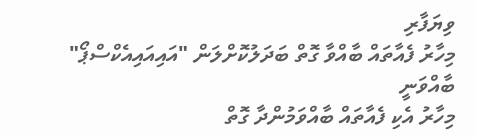ވިޔަފާރި
މިހާރު ފެއާތައް ބާއްވާ ގޮތް ބަދަލުކޮށްލަން "އައިއައިއެކްސްޕޯ" ބާއްވަނީ
މިހާރު އެކި ފެއާތައް ބާއްވަމުންދާ ގޮތް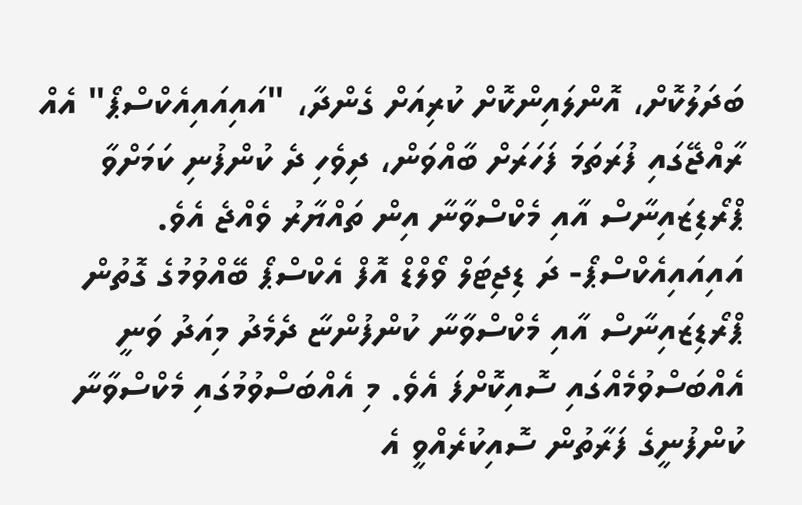ބަދަލުކޮށް، އޮންލައިންކޮށް ކުރިއަށް ގެންދާ، "އައިއައިއެކްސްޕޯ" އެއް ރާއްޖޭގައި ފުރަތަމަ ފަހަރަށް ބާއްވަން، ދިވެހި ދެ ކުންފުނި ކަމަށްވާ ޕްރޯޑިޒައިނާސް އާއި މެކްސްވާނާ އިން ތައްޔާރު ވެއްޖެ އެވެ.
އައިއައިއެކްސްޕޯ- ދަ ޑިޖިޓަލް ވޯލްޑް އޮފް އެކްސްޕޯ ބޭއްވުމުގެ ގޮތުން ޕްރޯޑިޒައިނާސް އާއި މެކްސްވާނާ ކުންފުންޏާ ދެމެދު މިއަދު ވަނީ އެއްބަސްވުމެއްގައި ސޮއިކޮށްފަ އެވެ. މި އެއްބަސްވުމުގައި މެކްސްވާނާ ކުންފުނީގެ ފަރާތުން ސޮއިކުރެއްވީ އެ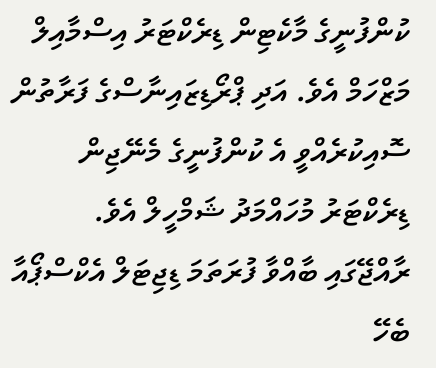ކުންފުނީގެ މާކެޓިން ޑިރެކްޓަރު އިސްމާއިލް މަޒްހަމް އެވެ. އަދި ޕްރޯޑިޒައިނާސްގެ ފަރާތުން ސޮއިކުރެއްވީ އެ ކުންފުނީގެ މެނޭޖިން ޑިރެކްޓަރު މުހައްމަދު ޝަމްހީލް އެވެ.
ރާއްޖޭގައި ބާއްވާ ފުރަތަމަ ޑިޖިޓަލް އެކްސްޕޯއާ ބެހޭ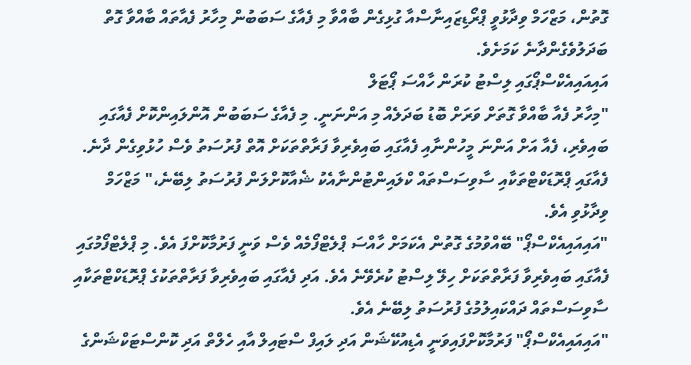ގޮތުން، މަޒްހަމް ވިދާޅުވީ ޕްރޯޑިޒައިނާސްއާ ގުޅިގެން ބާއްވާ މި ފެއާގެ ސަބަބުން މިހާރު ފެއާތައް ބާއްވާ ގޮތް ބަދަލުވެގެންދާނެ ކަމަށެވެ.
އައިއައިއެކްސްޕޯގައި ލިސްޓު ކުރަން ހާއްސަ ޕޯޓަލް
"މިހާރު ފެއާ ބާއްވާ ގޮތަށް ވަރަށް ބޮޑު ބަދަލެއް މި އަންނަނީ. މި ފެއާގެ ސަބަބުން އޮންލައިންކޮށް ފެއާގައި ބައިވެރި، ފެއާ އަށް އަންނަ މީހުންނާއި ފެއާގައި ބައިވެރިވާ ފަރާތްތަކަށް އޮތް ފުރުސަތު ވެސް ހުޅުވިގެން ދާނެ. ފެއާގައި ޕްރޮޑަކްޓްތަކާއި ސާވިސަސްތައް ކްލައިންޓުންނާއެކު ޝެއާކޮށްލަން ފުރުސަތު ލިބޭނެ،" މަޒްހަމް ވިދާޅުވި އެވެ.
"އައިއައިއެކްސްޕޯ" ބޭއްވުމުގެ ގޮތުން އެކަމަށް ހާއްސަ ޕްލެޓްފޯމެއް ވެސް ވަނީ ފަރުމާކޮށްފަ އެވެ. މި ޕްލެޓްފޯމުގައި ފެއާގައި ބައިވެރިވާ ފަރާތްތަކަށް ހިލޭ ލިސްޓު ކުރެވޭނެ އެވެ. އަދި ފެއާގައި ބައިވެރިވާ ފަރާތްތަކުގެ ޕްރޮޑަކްޓްތަކާއި ސާވިސަސްތައް ދައްކައިލުމުގެ ފުރުސަތު ލިބޭނެ އެވެ.
"އައިއައިއެކްސްޕޯ" ފަރުމާކޮށްފައިވަނީ އެޑިއުކޭޝަން އަދި ލައިފް ސްޓައިލް އާއި ހެލްތް އަދި ކޮންސްޓަކްޝަންގެ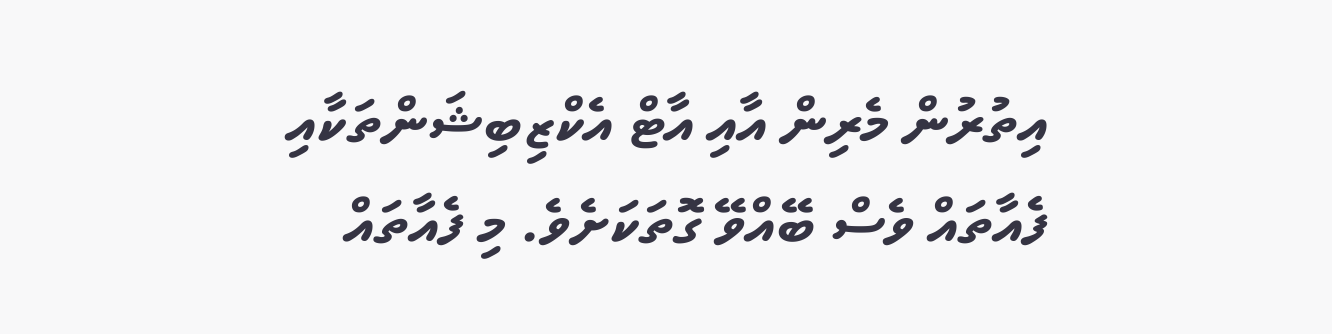އިތުރުން މެރިން އާއި އާޓް އެކްޒިބިޝަންތަކާއި ފެއާތައް ވެސް ބޭއްވޭ ގޮތަކަށެވެ. މި ފެއާތައް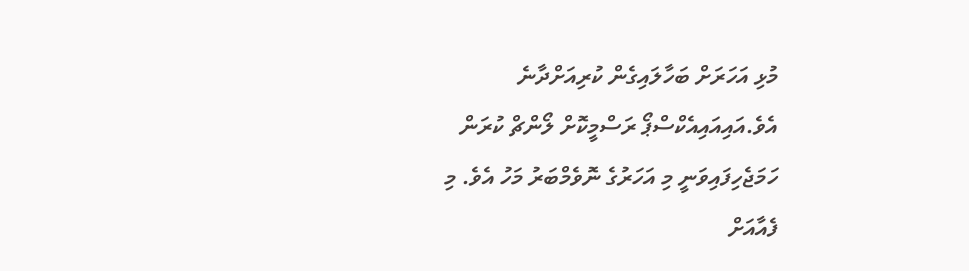މުޅި އަހަރަށް ބަހާލައިގެން ކުރިއަށްދާނެ އެވެ.އައިއައިއެކްސްޕޯ ރަސްމީކޮށް ލޯންޗް ކުރަން ހަމަޖެހިފައިވަނީ މި އަހަރުގެ ނޮވެމްބަރު މަހު އެވެ. މި ފެއާއަށް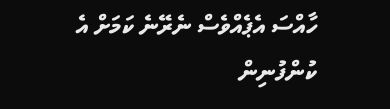ހާއްސަ އެޕެއްވެސް ނެރޭނެ ކަމަށް އެ ކުންފުނިން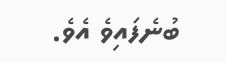ބުނެފައިވެ އެވެ.